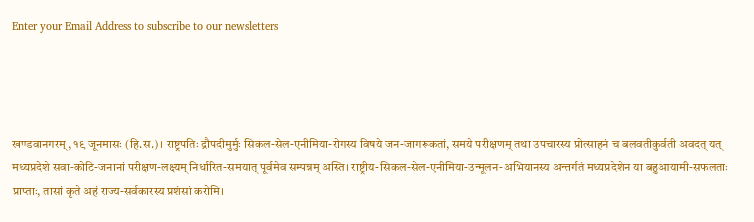Enter your Email Address to subscribe to our newsletters




खण्डवानगरम्, १९ जूनमासः (हि.स.)। राष्ट्रपतिः द्रौपदीमुर्मुः सिकल-सेल-एनीमिया-रोगस्य विषये जन-जागरूकतां, समये परीक्षणम् तथा उपचारस्य प्रोत्साहनं च बलवतीकुर्वती अवदत् यत् मध्यप्रदेशे सवा-कोटि-जनानां परीक्षण-लक्ष्यम् निर्धारित-समयात् पूर्वमेव सम्पन्नम् अस्ति। राष्ट्रीय-सिकल-सेल-एनीमिया-उन्मूलन-अभियानस्य अन्तर्गतं मध्यप्रदेशेन या बहुआयामी-सफलताः प्राप्ताः, तासां कृते अहं राज्य-सर्वकारस्य प्रशंसां करोमि।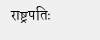राष्ट्रपतिः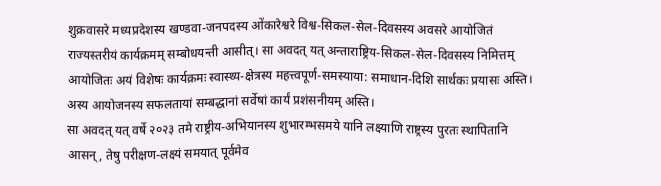शुक्रवासरे मध्यप्रदेशस्य खण्डवा-जनपदस्य ओंकारेश्वरे विश्व-सिकल-सेल-दिवसस्य अवसरे आयोजितं राज्यस्तरीयं कार्यक्रमम् सम्बोधयन्ती आसीत्। सा अवदत् यत् अन्ताराष्ट्रिय-सिकल-सेल-दिवसस्य निमित्तम् आयोजितः अयं विशेषः कार्यक्रमः स्वास्थ्य-क्षेत्रस्य महत्त्वपूर्ण-समस्याया: समाधान-दिशि सार्थकः प्रयासः अस्ति। अस्य आयोजनस्य सफलतायां सम्बद्धानां सर्वेषां कार्यं प्रशंसनीयम् अस्ति।
सा अवदत् यत् वर्षे २०२३ तमे राष्ट्रीय-अभियानस्य शुभारम्भसमये यानि लक्ष्याणि राष्ट्रस्य पुरतः स्थापितानि आसन्, तेषु परीक्षण-लक्ष्यं समयात् पूर्वमेव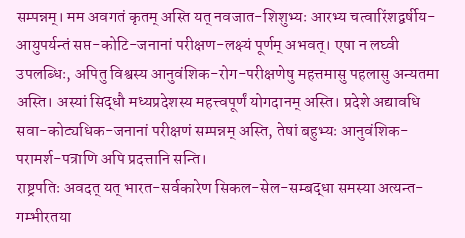सम्पन्नम्। मम अवगतं कृतम् अस्ति यत् नवजात-शिशुभ्यः आरभ्य चत्वारिंशद्वर्षीय-आयुपर्यन्तं सप्त-कोटि-जनानां परीक्षण-लक्ष्यं पूर्णम् अभवत्। एषा न लघ्वी उपलब्धिः, अपितु विश्वस्य आनुवंशिक-रोग-परीक्षणेषु महत्तमासु पहलासु अन्यतमा अस्ति। अस्यां सिद्धौ मध्यप्रदेशस्य महत्त्वपूर्णं योगदानम् अस्ति। प्रदेशे अद्यावधि सवा-कोट्यधिक-जनानां परीक्षणं सम्पन्नम् अस्ति, तेषां बहुभ्यः आनुवंशिक-परामर्श-पत्राणि अपि प्रदत्तानि सन्ति।
राष्ट्रपतिः अवदत् यत् भारत-सर्वकारेण सिकल-सेल-सम्बद्धा समस्या अत्यन्त-गम्भीरतया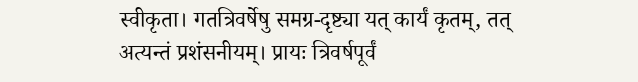स्वीकृता। गतत्रिवर्षेषु समग्र-दृष्ट्या यत् कार्यं कृतम्, तत् अत्यन्तं प्रशंसनीयम्। प्रायः त्रिवर्षपूर्वं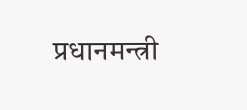प्रधानमन्त्री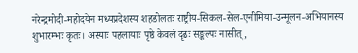नरेन्द्रमोदी-महोदयेन मध्यप्रदेशस्य शहडोलतः राष्ट्रीय-सिकल-सेल-एनीमिया-उन्मूलन-अभियानस्य शुभारम्भः कृतः। अस्याः पहलायाः पृष्ठे केवलं दृढः सङ्कल्पः नासीत्,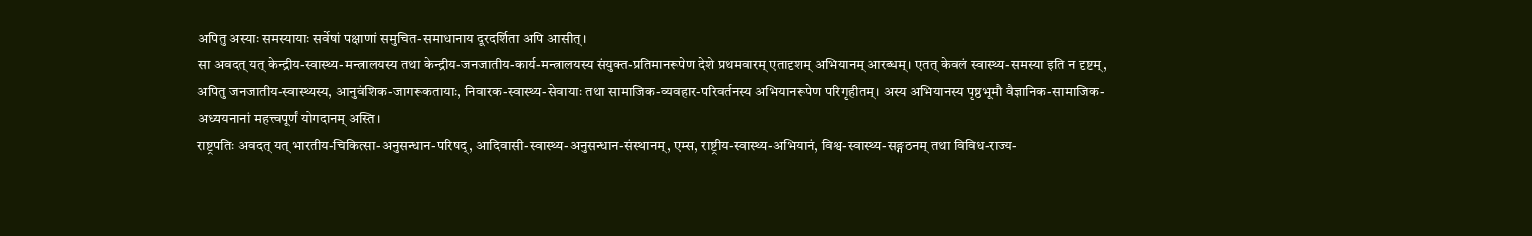अपितु अस्याः समस्यायाः सर्वेषां पक्षाणां समुचित-समाधानाय दूरदर्शिता अपि आसीत्।
सा अवदत् यत् केन्द्रीय-स्वास्थ्य-मन्त्रालयस्य तथा केन्द्रीय-जनजातीय-कार्य-मन्त्रालयस्य संयुक्त-प्रतिमानरूपेण देशे प्रथमवारम् एतादृशम् अभियानम् आरब्धम्। एतत् केवलं स्वास्थ्य-समस्या इति न दृष्टम्, अपितु जनजातीय-स्वास्थ्यस्य, आनुवंशिक-जागरूकतायाः, निवारक-स्वास्थ्य-सेवायाः तथा सामाजिक-व्यवहार-परिवर्तनस्य अभियानरूपेण परिगृहीतम्। अस्य अभियानस्य पृष्ठभूमौ वैज्ञानिक-सामाजिक-अध्ययनानां महत्त्वपूर्णं योगदानम् अस्ति।
राष्ट्रपतिः अवदत् यत् भारतीय-चिकित्सा-अनुसन्धान-परिषद्, आदिवासी-स्वास्थ्य-अनुसन्धान-संस्थानम्, एम्स, राष्ट्रीय-स्वास्थ्य-अभियानं, विश्व-स्वास्थ्य-सङ्गठनम् तथा विविध-राज्य-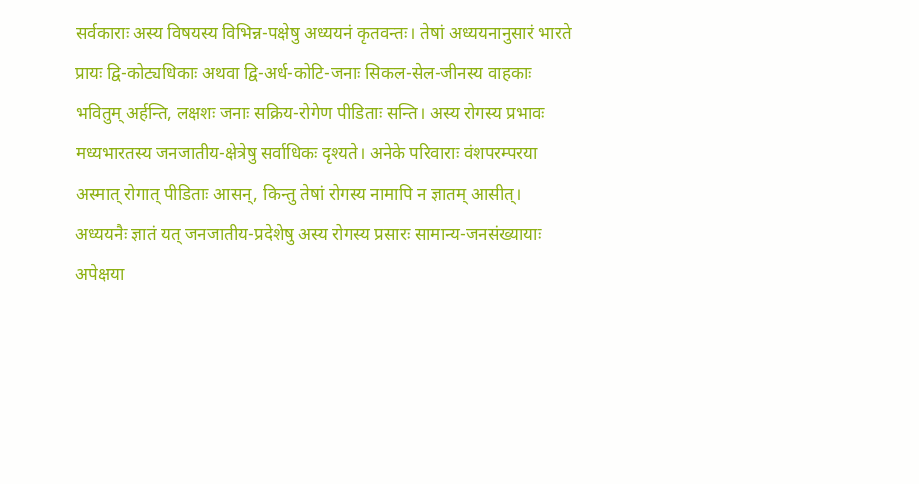सर्वकाराः अस्य विषयस्य विभिन्न-पक्षेषु अध्ययनं कृतवन्तः। तेषां अध्ययनानुसारं भारते प्रायः द्वि-कोट्यधिकाः अथवा द्वि-अर्ध-कोटि-जनाः सिकल-सेल-जीनस्य वाहकाः भवितुम् अर्हन्ति, लक्षशः जनाः सक्रिय-रोगेण पीडिताः सन्ति। अस्य रोगस्य प्रभावः मध्यभारतस्य जनजातीय-क्षेत्रेषु सर्वाधिकः दृश्यते। अनेके परिवाराः वंशपरम्परया अस्मात् रोगात् पीडिताः आसन्, किन्तु तेषां रोगस्य नामापि न ज्ञातम् आसीत्। अध्ययनैः ज्ञातं यत् जनजातीय-प्रदेशेषु अस्य रोगस्य प्रसारः सामान्य-जनसंख्यायाः अपेक्षया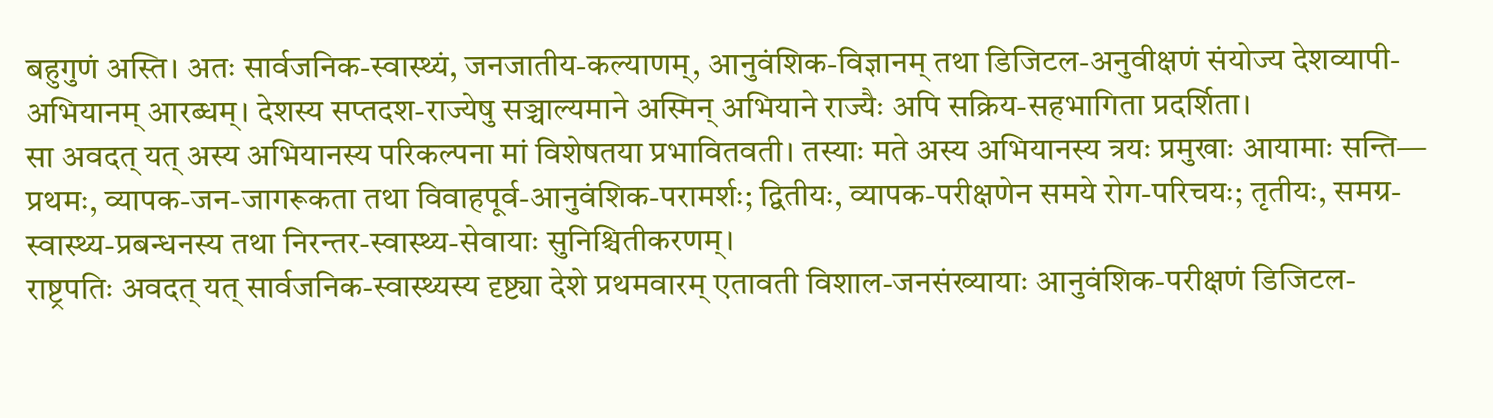बहुगुणं अस्ति। अतः सार्वजनिक-स्वास्थ्यं, जनजातीय-कल्याणम्, आनुवंशिक-विज्ञानम् तथा डिजिटल-अनुवीक्षणं संयोज्य देशव्यापी-अभियानम् आरब्धम्। देशस्य सप्तदश-राज्येषु सञ्चाल्यमाने अस्मिन् अभियाने राज्यैः अपि सक्रिय-सहभागिता प्रदर्शिता।
सा अवदत् यत् अस्य अभियानस्य परिकल्पना मां विशेषतया प्रभावितवती। तस्याः मते अस्य अभियानस्य त्रयः प्रमुखाः आयामाः सन्ति— प्रथमः, व्यापक-जन-जागरूकता तथा विवाहपूर्व-आनुवंशिक-परामर्शः; द्वितीयः, व्यापक-परीक्षणेन समये रोग-परिचयः; तृतीयः, समग्र-स्वास्थ्य-प्रबन्धनस्य तथा निरन्तर-स्वास्थ्य-सेवायाः सुनिश्चितीकरणम्।
राष्ट्रपतिः अवदत् यत् सार्वजनिक-स्वास्थ्यस्य दृष्ट्या देशे प्रथमवारम् एतावती विशाल-जनसंख्यायाः आनुवंशिक-परीक्षणं डिजिटल-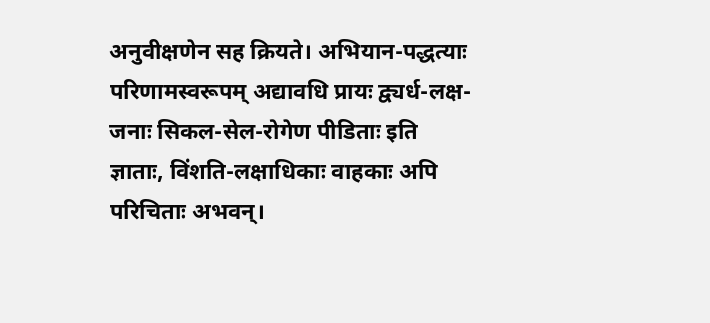अनुवीक्षणेन सह क्रियते। अभियान-पद्धत्याः परिणामस्वरूपम् अद्यावधि प्रायः द्व्यर्ध-लक्ष-जनाः सिकल-सेल-रोगेण पीडिताः इति ज्ञाताः, विंशति-लक्षाधिकाः वाहकाः अपि परिचिताः अभवन्।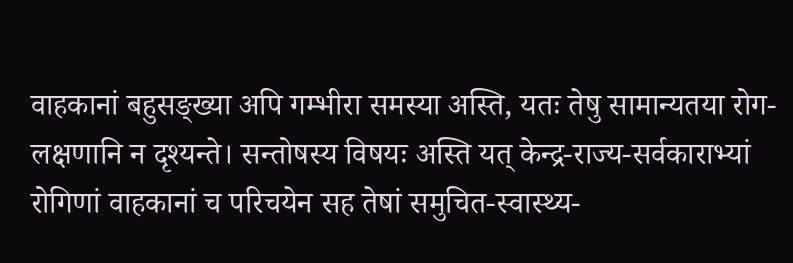वाहकानां बहुसङ्ख्या अपि गम्भीरा समस्या अस्ति, यतः तेषु सामान्यतया रोग-लक्षणानि न दृश्यन्ते। सन्तोषस्य विषयः अस्ति यत् केन्द्र-राज्य-सर्वकाराभ्यां रोगिणां वाहकानां च परिचयेन सह तेषां समुचित-स्वास्थ्य-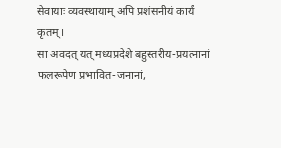सेवायाः व्यवस्थायाम् अपि प्रशंसनीयं कार्यं कृतम्।
सा अवदत् यत् मध्यप्रदेशे बहुस्तरीय-प्रयत्नानां फलरूपेण प्रभावित-जनानां,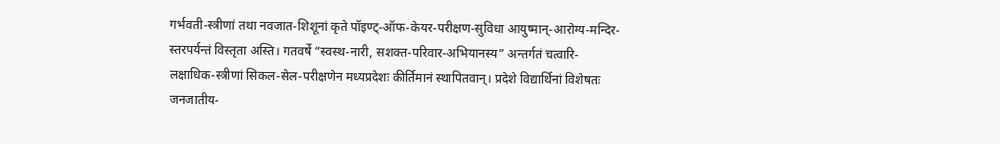गर्भवती-स्त्रीणां तथा नवजात-शिशूनां कृते पॉइण्ट्-ऑफ-केयर-परीक्षण-सुविधा आयुष्मान्-आरोग्य-मन्दिर-स्तरपर्यन्तं विस्तृता अस्ति। गतवर्षे “स्वस्थ-नारी, सशक्त-परिवार-अभियानस्य” अन्तर्गतं चत्वारि-लक्षाधिक-स्त्रीणां सिकल-सेल-परीक्षणेन मध्यप्रदेशः कीर्तिमानं स्थापितवान्। प्रदेशे विद्यार्थिनां विशेषतः जनजातीय-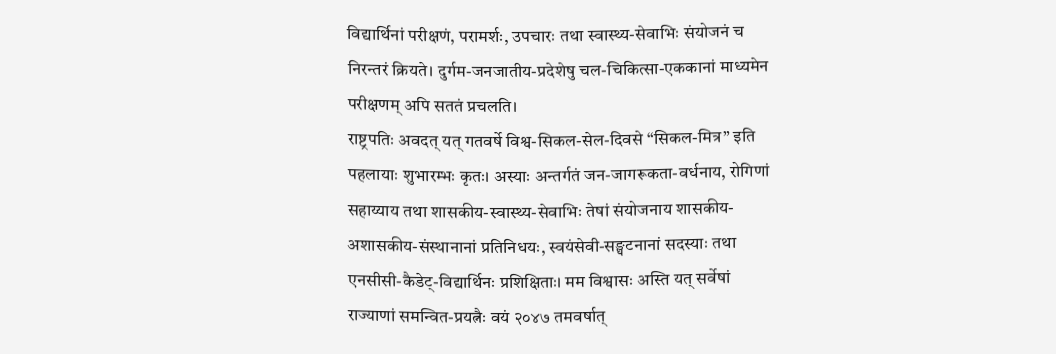विद्यार्थिनां परीक्षणं, परामर्शः, उपचारः तथा स्वास्थ्य-सेवाभिः संयोजनं च निरन्तरं क्रियते। दुर्गम-जनजातीय-प्रदेशेषु चल-चिकित्सा-एककानां माध्यमेन परीक्षणम् अपि सततं प्रचलति।
राष्ट्रपतिः अवदत् यत् गतवर्षे विश्व-सिकल-सेल-दिवसे “सिकल-मित्र” इति पहलायाः शुभारम्भः कृतः। अस्याः अन्तर्गतं जन-जागरूकता-वर्धनाय, रोगिणां सहाय्याय तथा शासकीय-स्वास्थ्य-सेवाभिः तेषां संयोजनाय शासकीय-अशासकीय-संस्थानानां प्रतिनिधयः, स्वयंसेवी-सङ्घटनानां सदस्याः तथा एनसीसी-कैडेट्-विद्यार्थिनः प्रशिक्षिताः। मम विश्वासः अस्ति यत् सर्वेषां राज्याणां समन्वित-प्रयत्नैः वयं २०४७ तमवर्षात्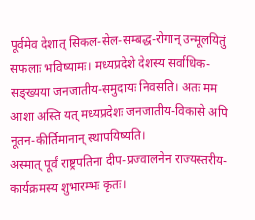पूर्वमेव देशात् सिकल-सेल-सम्बद्ध-रोगान् उन्मूलयितुं सफलाः भविष्यामः। मध्यप्रदेशे देशस्य सर्वाधिक-सङ्ख्यया जनजातीय-समुदायः निवसति। अतः मम आशा अस्ति यत् मध्यप्रदेशः जनजातीय-विकासे अपि नूतन-कीर्तिमानान् स्थापयिष्यति।
अस्मात् पूर्वं राष्ट्रपतिना दीप-प्रज्वालनेन राज्यस्तरीय-कार्यक्रमस्य शुभारम्भः कृतः।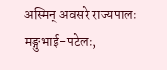अस्मिन् अवसरे राज्यपालः मङ्गुभाई-पटेलः,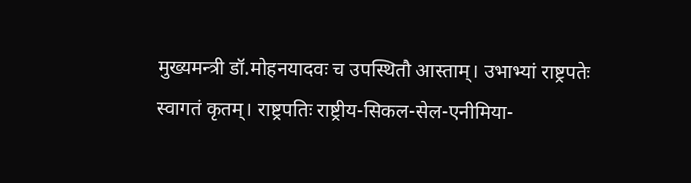मुख्यमन्त्री डॉ.मोहनयादवः च उपस्थितौ आस्ताम्। उभाभ्यां राष्ट्रपतेः स्वागतं कृतम्। राष्ट्रपतिः राष्ट्रीय-सिकल-सेल-एनीमिया-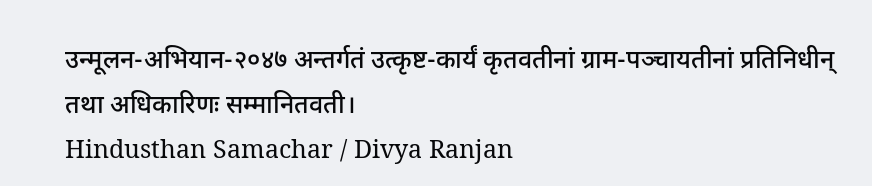उन्मूलन-अभियान-२०४७ अन्तर्गतं उत्कृष्ट-कार्यं कृतवतीनां ग्राम-पञ्चायतीनां प्रतिनिधीन् तथा अधिकारिणः सम्मानितवती।
Hindusthan Samachar / Divya Ranjan